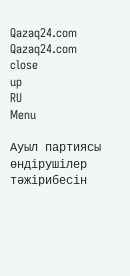Qazaq24.com
Qazaq24.com
close
up
RU
Menu

Ауыл партиясы өндірушілер тәжірибесін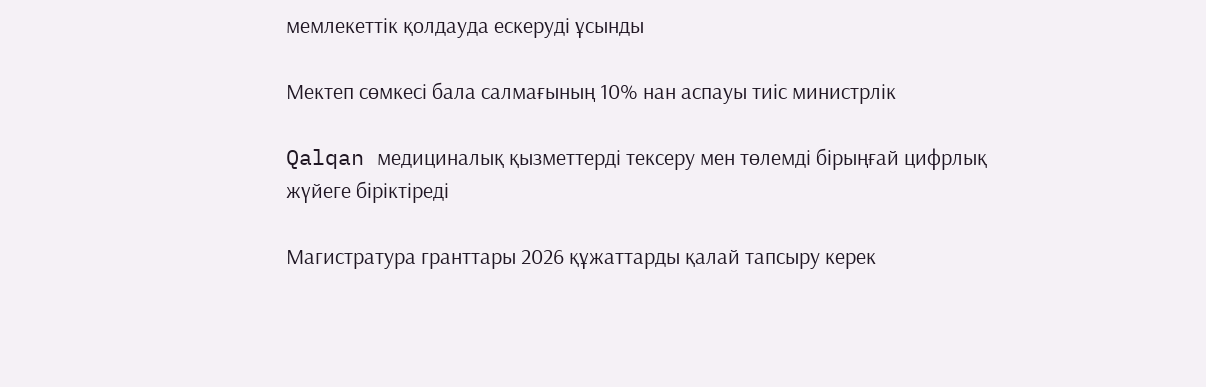мемлекеттік қолдауда ескеруді ұсынды

Мектеп сөмкесі бала салмағының 10% нан аспауы тиіс министрлік

Qalqan медициналық қызметтерді тексеру мен төлемді бірыңғай цифрлық жүйеге біріктіреді

Магистратура гранттары 2026 құжаттарды қалай тапсыру керек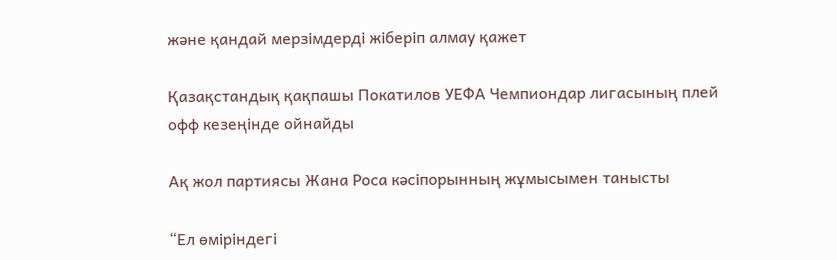және қандай мерзімдерді жіберіп алмау қажет

Қазақстандық қақпашы Покатилов УЕФА Чемпиондар лигасының плей офф кезеңінде ойнайды

Ақ жол партиясы Жана Роса кәсіпорынның жұмысымен танысты

“Ел өміріндегі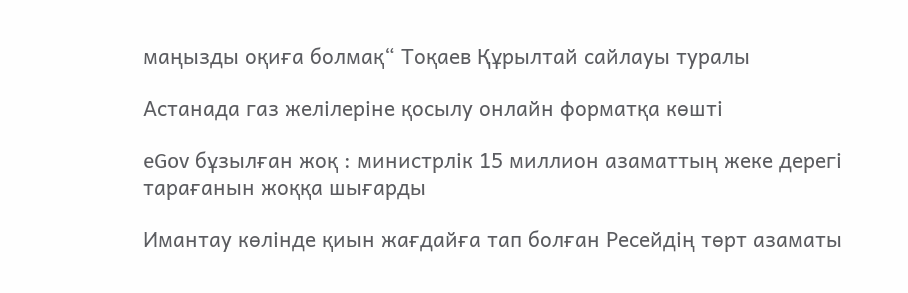маңызды оқиға болмақ“ Тоқаев Құрылтай сайлауы туралы

Астанада газ желілеріне қосылу онлайн форматқа көшті

eGov бұзылған жоқ : министрлік 15 миллион азаматтың жеке дерегі тарағанын жоққа шығарды

Имантау көлінде қиын жағдайға тап болған Ресейдің төрт азаматы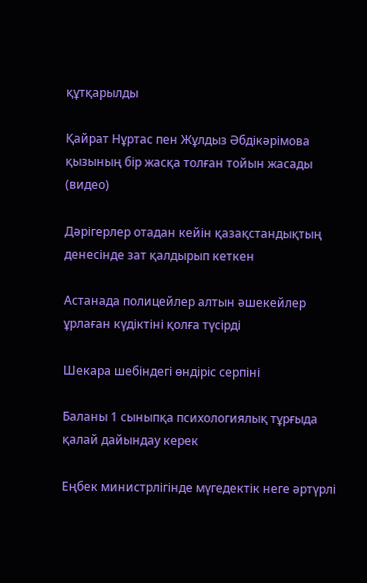құтқарылды

Қайрат Нұртас пен Жұлдыз Әбдікәрімова қызының бір жасқа толған тойын жасады (видео)

Дәрігерлер отадан кейін қазақстандықтың денесінде зат қалдырып кеткен

Астанада полицейлер алтын әшекейлер ұрлаған күдіктіні қолға түсірді

Шекара шебіндегі өндіріс серпіні

Баланы 1 сыныпқа психологиялық тұрғыда қалай дайындау керек

Еңбек министрлігінде мүгедектік неге әртүрлі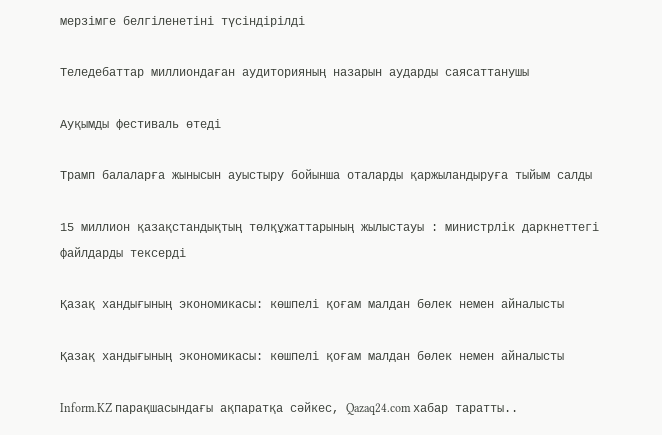мерзімге белгіленетіні түсіндірілді

Теледебаттар миллиондаған аудиторияның назарын аударды саясаттанушы

Ауқымды фестиваль өтеді

Трамп балаларға жынысын ауыстыру бойынша оталарды қаржыландыруға тыйым салды

15 миллион қазақстандықтың төлқұжаттарының жылыстауы : министрлік даркнеттегі файлдарды тексерді

Қазақ хандығының экономикасы: көшпелі қоғам малдан бөлек немен айналысты

Қазақ хандығының экономикасы: көшпелі қоғам малдан бөлек немен айналысты

Inform.KZ парақшасындағы ақпаратқа сәйкес, Qazaq24.com хабар таратты..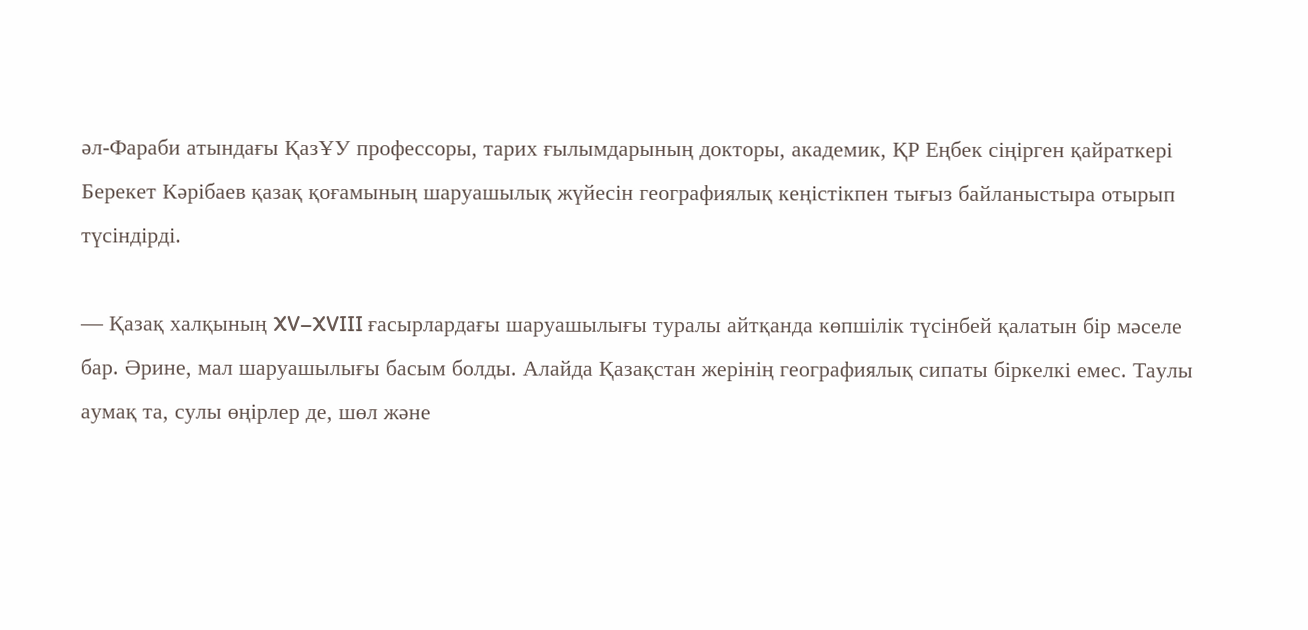әл-Фараби атындағы ҚазҰУ профессоры, тарих ғылымдарының докторы, академик, ҚР Еңбек сіңірген қайраткері Берекет Кәрібаев қазақ қоғамының шаруашылық жүйесін географиялық кеңістікпен тығыз байланыстыра отырып түсіндірді.

— Қазақ халқының XV–XVIII ғасырлардағы шаруашылығы туралы айтқанда көпшілік түсінбей қалатын бір мәселе бар. Әрине, мал шаруашылығы басым болды. Алайда Қазақстан жерінің географиялық сипаты біркелкі емес. Таулы аумақ та, сулы өңірлер де, шөл және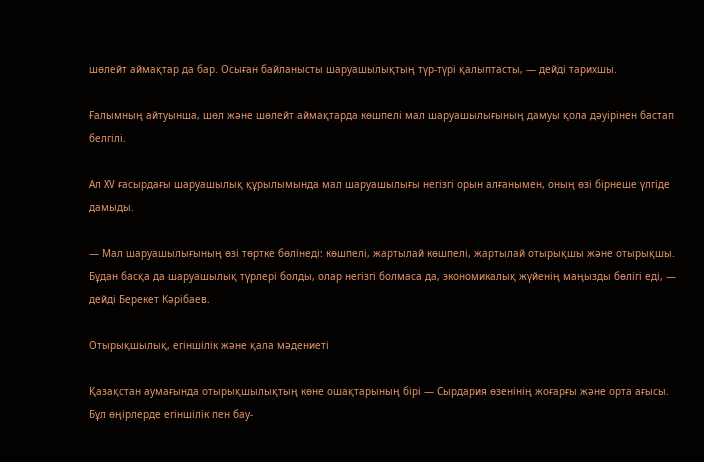шөлейт аймақтар да бар. Осыған байланысты шаруашылықтың түр-түрі қалыптасты, — дейді тарихшы.

Ғалымның айтуынша, шөл және шөлейт аймақтарда көшпелі мал шаруашылығының дамуы қола дәуірінен бастап белгілі.

Ал XV ғасырдағы шаруашылық құрылымында мал шаруашылығы негізгі орын алғанымен, оның өзі бірнеше үлгіде дамыды.

— Мал шаруашылығының өзі төртке бөлінеді: көшпелі, жартылай көшпелі, жартылай отырықшы және отырықшы. Бұдан басқа да шаруашылық түрлері болды, олар негізгі болмаса да, экономикалық жүйенің маңызды бөлігі еді, — дейді Берекет Кәрібаев.

Отырықшылық, егіншілік және қала мәдениеті

Қазақстан аумағында отырықшылықтың көне ошақтарының бірі — Сырдария өзенінің жоғарғы және орта ағысы. Бұл өңірлерде егіншілік пен бау-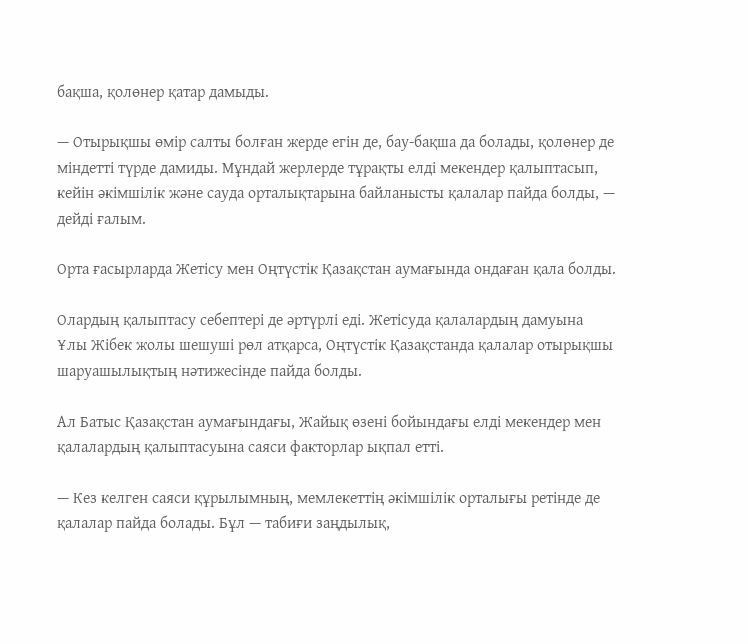бақша, қолөнер қатар дамыды.

— Отырықшы өмір салты болған жерде егін де, бау-бақша да болады, қолөнер де міндетті түрде дамиды. Мұндай жерлерде тұрақты елді мекендер қалыптасып, кейін әкімшілік және сауда орталықтарына байланысты қалалар пайда болды, — дейді ғалым.

Орта ғасырларда Жетісу мен Оңтүстік Қазақстан аумағында ондаған қала болды.

Олардың қалыптасу себептері де әртүрлі еді. Жетісуда қалалардың дамуына Ұлы Жібек жолы шешуші рөл атқарса, Оңтүстік Қазақстанда қалалар отырықшы шаруашылықтың нәтижесінде пайда болды.

Ал Батыс Қазақстан аумағындағы, Жайық өзені бойындағы елді мекендер мен қалалардың қалыптасуына саяси факторлар ықпал етті.

— Кез келген саяси құрылымның, мемлекеттің әкімшілік орталығы ретінде де қалалар пайда болады. Бұл — табиғи заңдылық,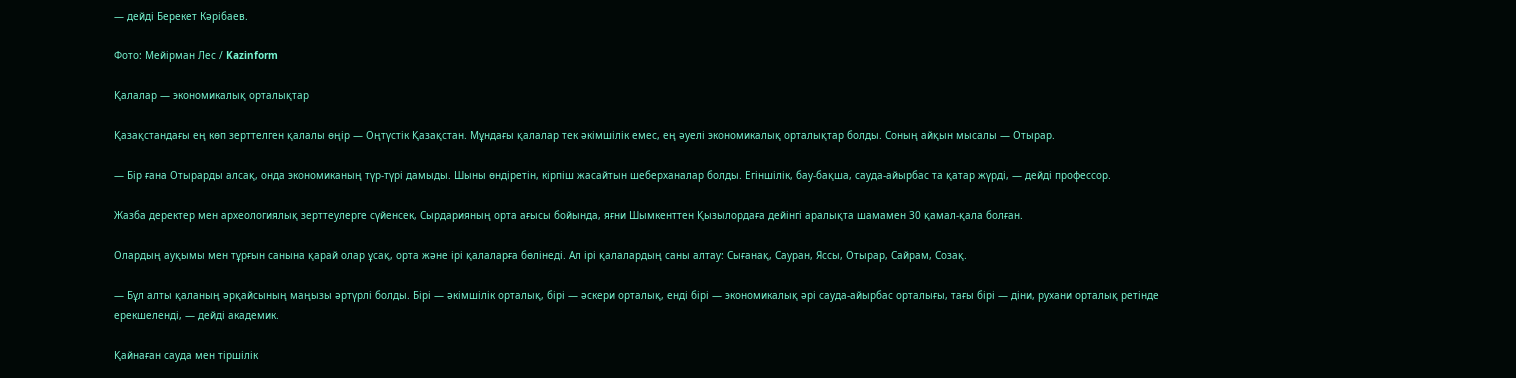— дейді Берекет Кәрібаев.

Фото: Мейірман Лес / Kazinform

Қалалар — экономикалық орталықтар

Қазақстандағы ең көп зерттелген қалалы өңір — Оңтүстік Қазақстан. Мұндағы қалалар тек әкімшілік емес, ең әуелі экономикалық орталықтар болды. Соның айқын мысалы — Отырар.

— Бір ғана Отырарды алсақ, онда экономиканың түр-түрі дамыды. Шыны өндіретін, кірпіш жасайтын шеберханалар болды. Егіншілік, бау-бақша, сауда-айырбас та қатар жүрді, — дейді профессор.

Жазба деректер мен археологиялық зерттеулерге сүйенсек, Сырдарияның орта ағысы бойында, яғни Шымкенттен Қызылордаға дейінгі аралықта шамамен 30 қамал-қала болған.

Олардың ауқымы мен тұрғын санына қарай олар ұсақ, орта және ірі қалаларға бөлінеді. Ал ірі қалалардың саны алтау: Сығанақ, Сауран, Яссы, Отырар, Сайрам, Созақ.

— Бұл алты қаланың әрқайсының маңызы әртүрлі болды. Бірі — әкімшілік орталық, бірі — әскери орталық, енді бірі — экономикалық әрі сауда-айырбас орталығы, тағы бірі — діни, рухани орталық ретінде ерекшеленді, — дейді академик.

Қайнаған сауда мен тіршілік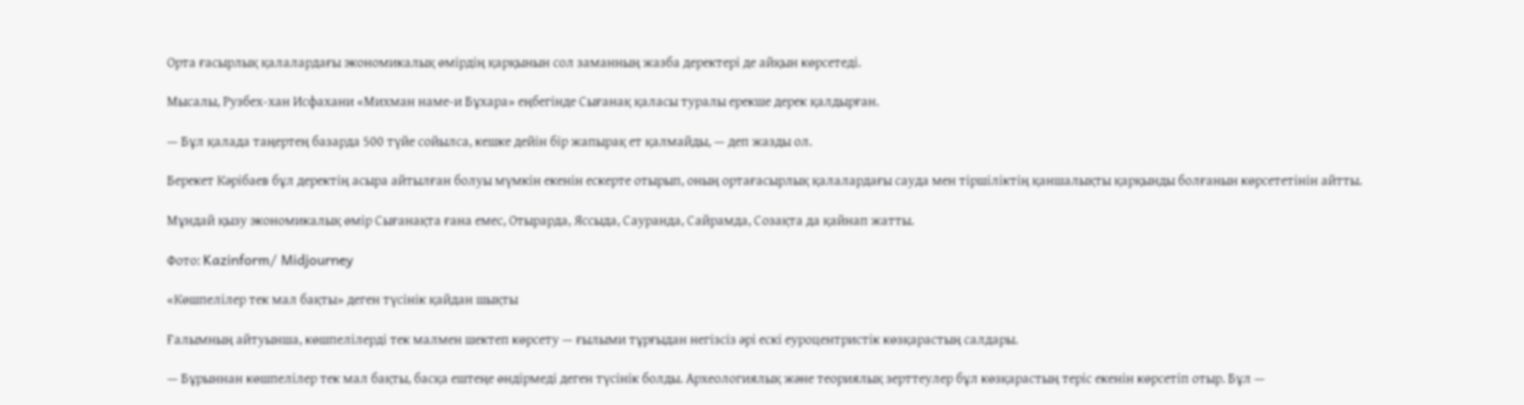Орта ғасырлық қалалардағы экономикалық өмірдің қарқынын сол заманның жазба деректері де айқын көрсетеді.

Мысалы, Рузбех-хан Исфахани «Михман наме-и Бұхара» еңбегінде Сығанақ қаласы туралы ерекше дерек қалдырған.

— Бұл қалада таңертең базарда 500 түйе сойылса, кешке дейін бір жапырақ ет қалмайды, — деп жазды ол.

Берекет Кәрібаев бұл деректің асыра айтылған болуы мүмкін екенін ескерте отырып, оның ортағасырлық қалалардағы сауда мен тіршіліктің қаншалықты қарқынды болғанын көрсететінін айтты.

Мұндай қызу экономикалық өмір Сығанақта ғана емес, Отырарда, Яссыда, Сауранда, Сайрамда, Созақта да қайнап жатты.

Фото: Kazinform/ Midjourney

«Көшпелілер тек мал бақты» деген түсінік қайдан шықты

Ғалымның айтуынша, көшпелілерді тек малмен шектеп көрсету — ғылыми тұрғыдан негізсіз әрі ескі еуроцентристік көзқарастың салдары.

— Бұрыннан көшпелілер тек мал бақты, басқа ештеңе өндірмеді деген түсінік болды. Археологиялық және теориялық зерттеулер бұл көзқарастың теріс екенін көрсетіп отыр. Бұл —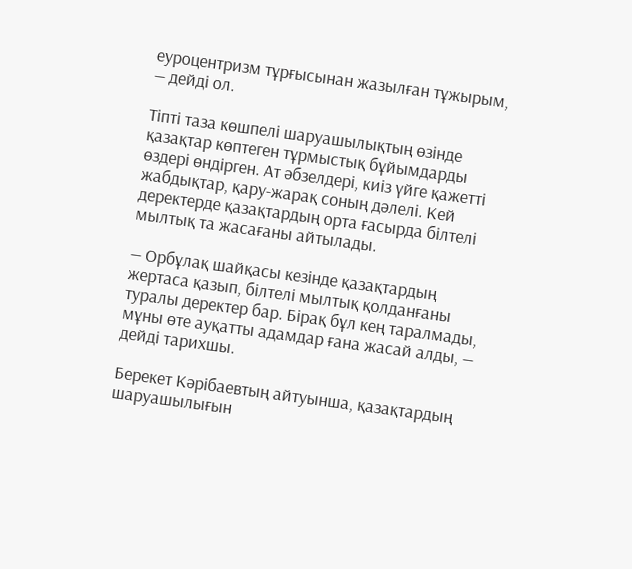еуроцентризм тұрғысынан жазылған тұжырым, — дейді ол.

Тіпті таза көшпелі шаруашылықтың өзінде қазақтар көптеген тұрмыстық бұйымдарды өздері өндірген. Ат әбзелдері, киіз үйге қажетті жабдықтар, қару-жарақ соның дәлелі. Кей деректерде қазақтардың орта ғасырда білтелі мылтық та жасағаны айтылады.

— Орбұлақ шайқасы кезінде қазақтардың жертаса қазып, білтелі мылтық қолданғаны туралы деректер бар. Бірақ бұл кең таралмады, мұны өте ауқатты адамдар ғана жасай алды, — дейді тарихшы.

Берекет Кәрібаевтың айтуынша, қазақтардың шаруашылығын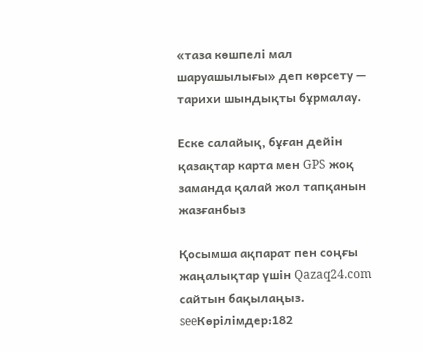«таза көшпелі мал шаруашылығы» деп көрсету — тарихи шындықты бұрмалау.

Еске салайық, бұған дейін қазақтар карта мен GPS жоқ заманда қалай жол тапқанын жазғанбыз

Қосымша ақпарат пен соңғы жаңалықтар үшін Qazaq24.com сайтын бақылаңыз.
seeКөрілімдер:182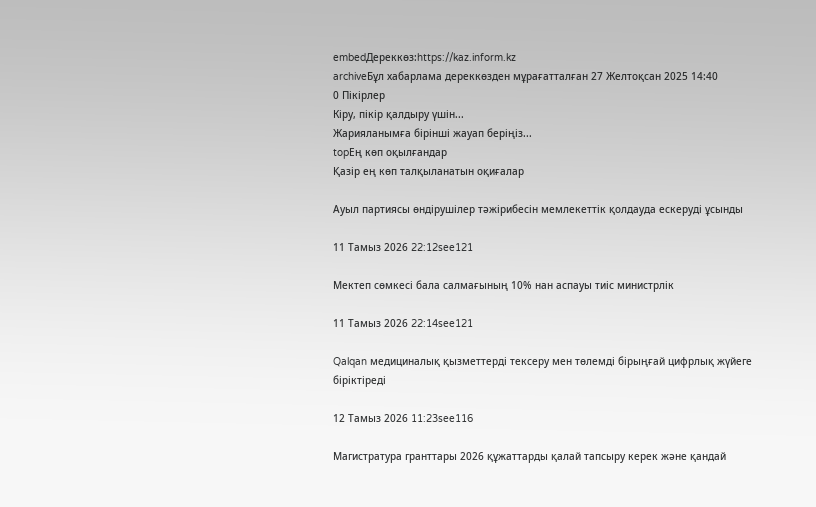embedДереккөз:https://kaz.inform.kz
archiveБұл хабарлама дереккөзден мұрағатталған 27 Желтоқсан 2025 14:40
0 Пікірлер
Кіру, пікір қалдыру үшін...
Жарияланымға бірінші жауап беріңіз...
topЕң көп оқылғандар
Қазір ең көп талқыланатын оқиғалар

Ауыл партиясы өндірушілер тәжірибесін мемлекеттік қолдауда ескеруді ұсынды

11 Тамыз 2026 22:12see121

Мектеп сөмкесі бала салмағының 10% нан аспауы тиіс министрлік

11 Тамыз 2026 22:14see121

Qalqan медициналық қызметтерді тексеру мен төлемді бірыңғай цифрлық жүйеге біріктіреді

12 Тамыз 2026 11:23see116

Магистратура гранттары 2026 құжаттарды қалай тапсыру керек және қандай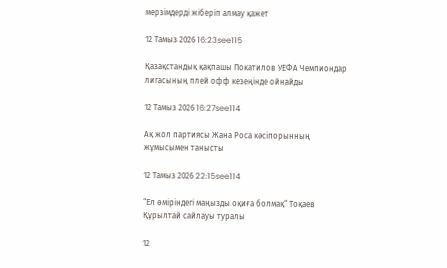мерзімдерді жіберіп алмау қажет

12 Тамыз 2026 16:23see115

Қазақстандық қақпашы Покатилов УЕФА Чемпиондар лигасының плей офф кезеңінде ойнайды

12 Тамыз 2026 16:27see114

Ақ жол партиясы Жана Роса кәсіпорынның жұмысымен танысты

12 Тамыз 2026 22:15see114

“Ел өміріндегі маңызды оқиға болмақ“ Тоқаев Құрылтай сайлауы туралы

12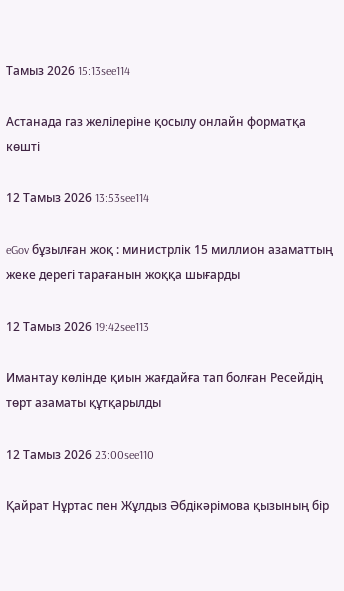Тамыз 2026 15:13see114

Астанада газ желілеріне қосылу онлайн форматқа көшті

12 Тамыз 2026 13:53see114

eGov бұзылған жоқ : министрлік 15 миллион азаматтың жеке дерегі тарағанын жоққа шығарды

12 Тамыз 2026 19:42see113

Имантау көлінде қиын жағдайға тап болған Ресейдің төрт азаматы құтқарылды

12 Тамыз 2026 23:00see110

Қайрат Нұртас пен Жұлдыз Әбдікәрімова қызының бір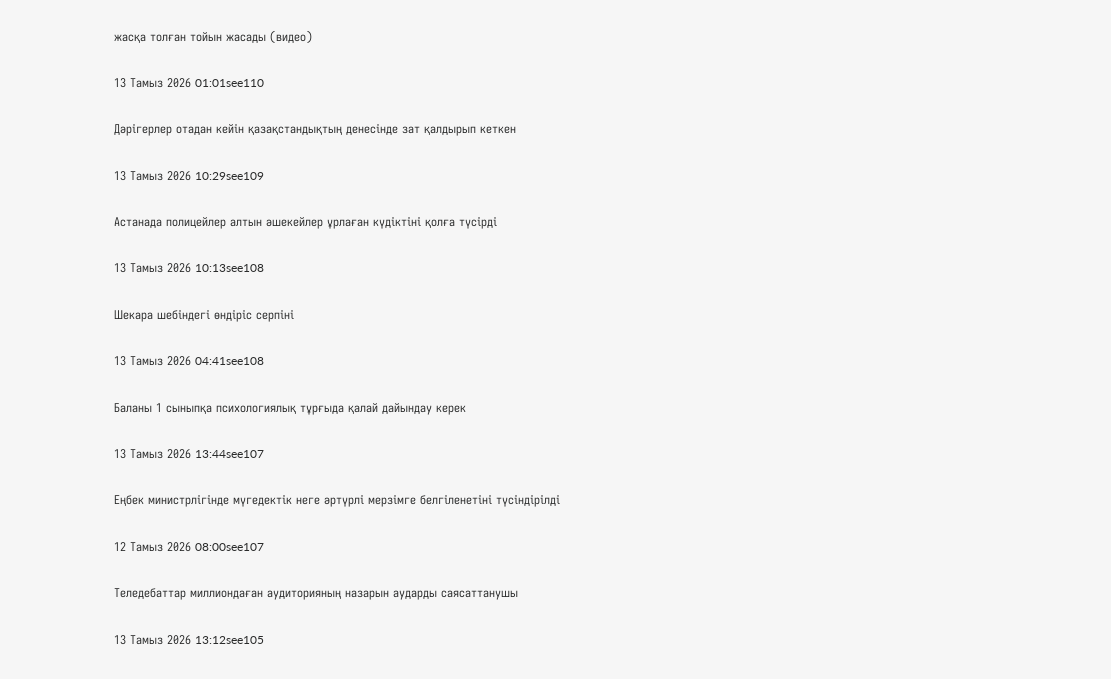жасқа толған тойын жасады (видео)

13 Тамыз 2026 01:01see110

Дәрігерлер отадан кейін қазақстандықтың денесінде зат қалдырып кеткен

13 Тамыз 2026 10:29see109

Астанада полицейлер алтын әшекейлер ұрлаған күдіктіні қолға түсірді

13 Тамыз 2026 10:13see108

Шекара шебіндегі өндіріс серпіні

13 Тамыз 2026 04:41see108

Баланы 1 сыныпқа психологиялық тұрғыда қалай дайындау керек

13 Тамыз 2026 13:44see107

Еңбек министрлігінде мүгедектік неге әртүрлі мерзімге белгіленетіні түсіндірілді

12 Тамыз 2026 08:00see107

Теледебаттар миллиондаған аудиторияның назарын аударды саясаттанушы

13 Тамыз 2026 13:12see105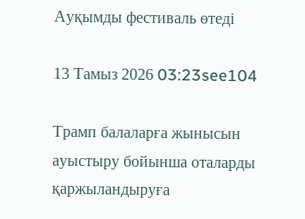Ауқымды фестиваль өтеді

13 Тамыз 2026 03:23see104

Трамп балаларға жынысын ауыстыру бойынша оталарды қаржыландыруға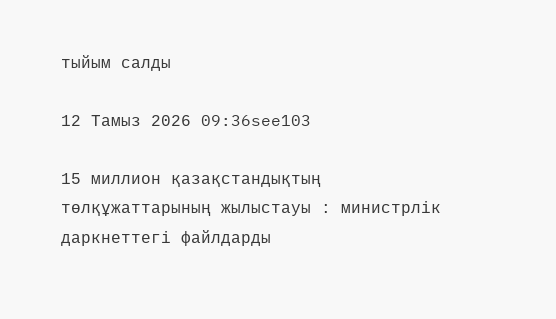тыйым салды

12 Тамыз 2026 09:36see103

15 миллион қазақстандықтың төлқұжаттарының жылыстауы : министрлік даркнеттегі файлдарды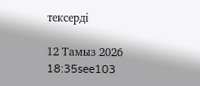тексерді

12 Тамыз 2026 18:35see103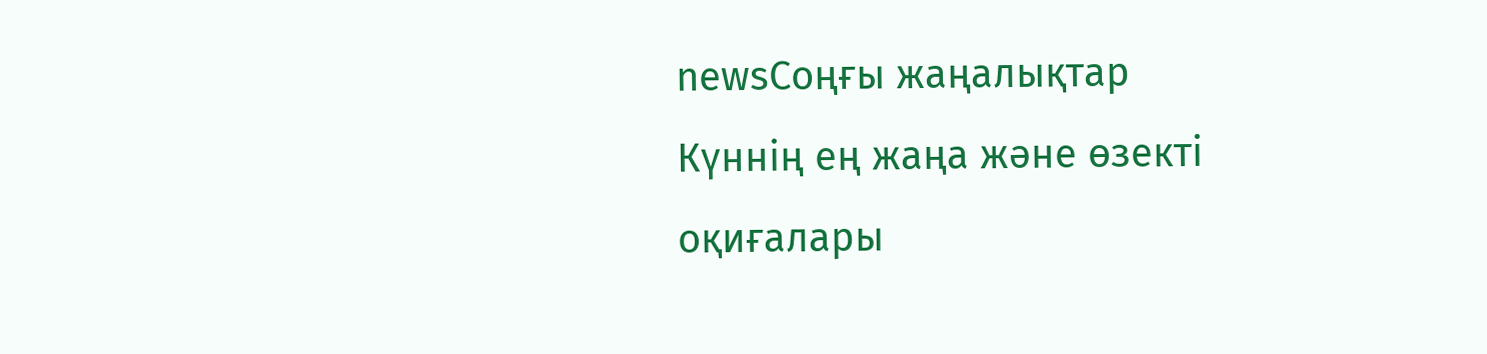newsСоңғы жаңалықтар
Күннің ең жаңа және өзекті оқиғалары